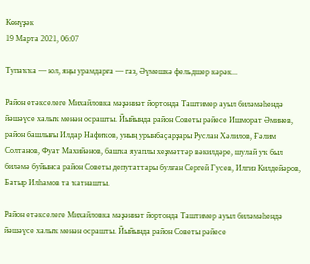Көнүҙәк
19 Марта 2021, 06:07

Тупаҡҡа — юл, яңы урамдарға — газ, Әүмешкә фельдшер кәрәк...

Район етәкселеге Михайловка мәҙәниәт йортонда Таштимер ауыл биләмәһендә йәшәүсе халыҡ менән осрашты. Йыйында район Советы рәйесе Ишморат Әминев, район башлығы Илдар Нафиҡов, уның урынбаҫарҙары Руслан Хәлилов, Ғәлим Солтанов, Фуат Махийәнов, башҡа яуаплы хеҙмәттәр вәкилдәре, шулай уҡ был биләмә буйынса район Советы депутаттары булған Сергей Гусев, Илгиз Килдейәров, Батыр Илһамов та ҡатнашты.

Район етәкселеге Михайловка мәҙәниәт йортонда Таштимер ауыл биләмәһендә йәшәүсе халыҡ менән осрашты. Йыйында район Советы рәйесе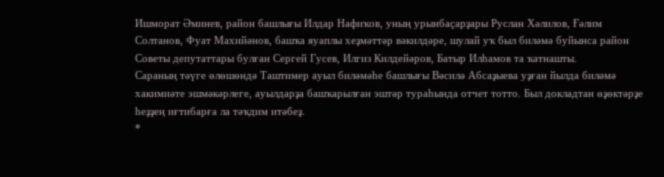Ишморат Әминев, район башлығы Илдар Нафиҡов, уның урынбаҫарҙары Руслан Хәлилов, Ғәлим Солтанов, Фуат Махийәнов, башҡа яуаплы хеҙмәттәр вәкилдәре, шулай уҡ был биләмә буйынса район Советы депутаттары булған Сергей Гусев, Илгиз Килдейәров, Батыр Илһамов та ҡатнашты.
Сараның тәүге өлөшөндә Таштимер ауыл биләмәһе башлығы Вәсилә Абсаҙыева уҙған йылда биләмә хакимиәте эшмәкәрлеге, ауылдарҙа башҡарылған эштәр тураһында отчет тотто. Был докладтан өҙөктәрҙе һеҙҙең иғтибарға ла тәҡдим итәбеҙ.
*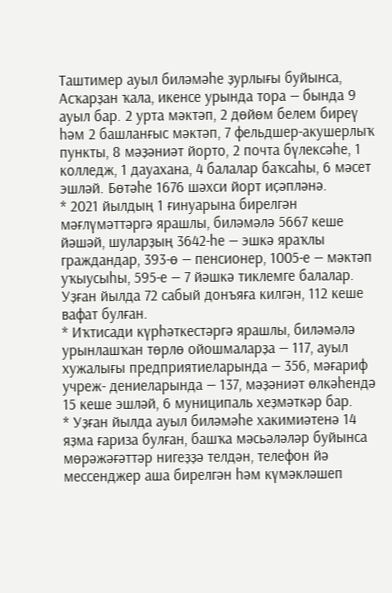Таштимер ауыл биләмәһе ҙурлығы буйынса, Асҡарҙан ҡала, икенсе урында тора — бында 9 ауыл бар. 2 урта мәктәп, 2 дөйөм белем биреү һәм 2 башланғыс мәктәп, 7 фельдшер-акушерлыҡ пункты, 8 мәҙәниәт йорто, 2 почта бүлексәһе, 1 колледж, 1 дауахана, 4 балалар баҡсаһы, 6 мәсет эшләй. Бөтәһе 1676 шәхси йорт иҫәпләнә.
* 2021 йылдың 1 ғинуарына бирелгән мәғлүмәттәргә ярашлы, биләмәлә 5667 кеше йәшәй, шуларҙың 3642-һе — эшкә яраҡлы граждандар, 393-ө — пенсионер, 1005-е — мәктәп уҡыусыһы, 595-е — 7 йәшкә тиклемге балалар. Уҙған йылда 72 сабый донъяға килгән, 112 кеше вафат булған.
* Иҡтисади күрһәткестәргә ярашлы, биләмәлә урынлашҡан төрлө ойошмаларҙа — 117, ауыл хужалығы предприятиеларында — 356, мәғариф учреж- дениеларында — 137, мәҙәниәт өлкәһендә 15 кеше эшләй, 6 муниципаль хеҙмәткәр бар.
* Уҙған йылда ауыл биләмәһе хакимиәтенә 14 яҙма ғариза булған, башҡа мәсьәләләр буйынса мөрәжәғәттәр нигеҙҙә телдән, телефон йә мессенджер аша бирелгән һәм күмәкләшеп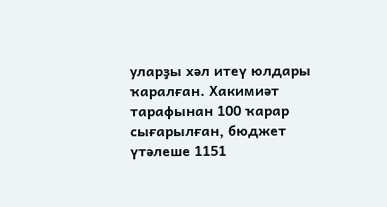уларҙы хәл итеү юлдары ҡаралған. Хакимиәт тарафынан 100 ҡарар сығарылған, бюджет үтәлеше 1151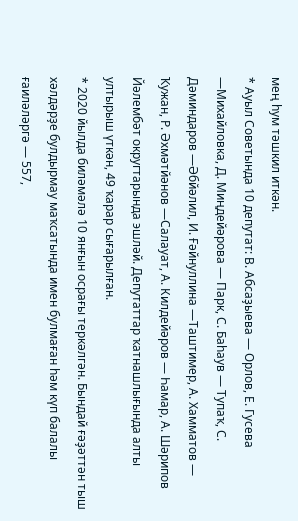мең һум тәшкил иткән.
* Ауыл Советында 10 депутат: В. Абсаҙыева — Орлов, Е. Гусева —Михайловка, Д. Миңдейәрова — Парк, С. Баһаув — Тупаҡ, С. Дәминдаров —Әбйәлил, И. Ғәйнуллина —Таштимер, А. Хамматов — Ҡужан, Р. Әхмәтйәнов —Салауат, А. Килдейәров — Һамар, А. Шәрипов Йәлембәт округтарында эшләй. Депутаттар ҡатнашлығында алты ултырыш үткән, 49 ҡарар сығарылған.
* 2020 йылда биләмәлә 10 янғын осрағы теркәлгән. Бындай ғәҙәттән тыш хәлдәрҙе булдырмау маҡсатында имен булмаған һәм күп балалы ғаиләләргә — 557,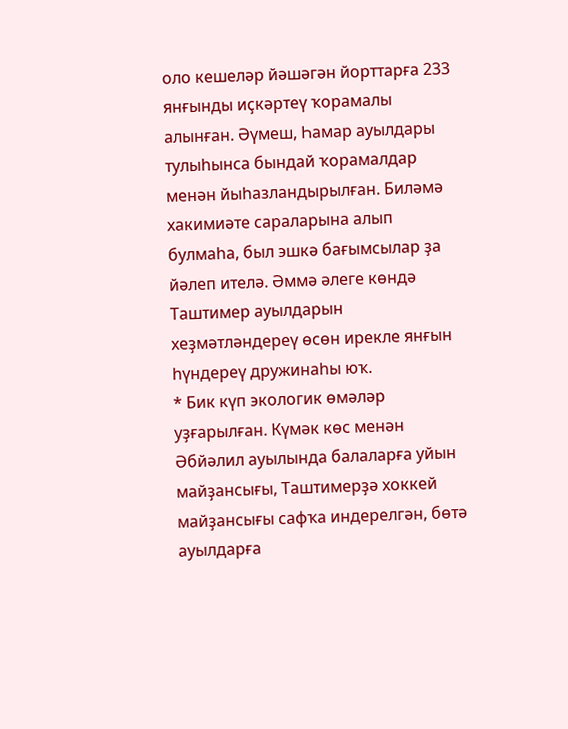оло кешеләр йәшәгән йорттарға 233 янғынды иҫкәртеү ҡорамалы алынған. Әүмеш, Һамар ауылдары тулыһынса бындай ҡорамалдар менән йыһазландырылған. Биләмә хакимиәте сараларына алып булмаһа, был эшкә бағымсылар ҙа йәлеп ителә. Әммә әлеге көндә Таштимер ауылдарын хеҙмәтләндереү өсөн ирекле янғын һүндереү дружинаһы юҡ.
* Бик күп экологик өмәләр уҙғарылған. Күмәк көс менән Әбйәлил ауылында балаларға уйын майҙансығы, Таштимерҙә хоккей майҙансығы сафҡа индерелгән, бөтә ауылдарға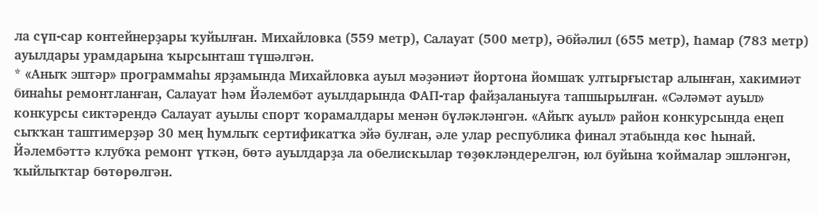ла сүп-сар контейнерҙары ҡуйылған. Михайловка (559 метр), Салауат (500 метр), Әбйәлил (655 метр), Һамар (783 метр) ауылдары урамдарына ҡырсынташ түшәлгән.
* «Аныҡ эштәр» программаһы ярҙамында Михайловка ауыл мәҙәниәт йортона йомшаҡ ултырғыстар алынған, хакимиәт бинаһы ремонтланған, Салауат һәм Йәлембәт ауылдарында ФАП-тар файҙаланыуға тапшырылған. «Сәләмәт ауыл» конкурсы сиктәрендә Салауат ауылы спорт ҡорамалдары менән бүләкләнгән. «Айыҡ ауыл» район конкурсында еңеп сыҡҡан таштимерҙәр 30 мең һумлыҡ сертификатҡа эйә булған, әле улар республика финал этабында көс һынай. Йәлембәттә клубҡа ремонт үткән, бөтә ауылдарҙа ла обелискылар төҙөкләндерелгән, юл буйына ҡоймалар эшләнгән, ҡыйлыҡтар бөтөрөлгән.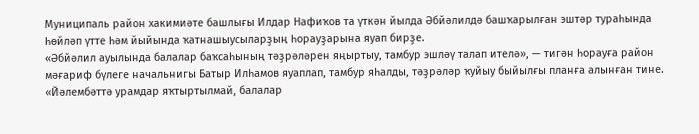Муниципаль район хакимиәте башлығы Илдар Нафиҡов та үткән йылда Әбйәлилдә башҡарылған эштәр тураһында һөйләп үтте һәм йыйында ҡатнашыусыларҙың һорауҙарына яуап бирҙе.
«Әбйәлил ауылында балалар баҡсаһының тәҙрәләрен яңыртыу, тамбур эшләү талап ителә», — тигән һорауға район мәғариф бүлеге начальнигы Батыр Илһамов яуаплап, тамбур яһалды, тәҙрәләр ҡуйыу быйылғы планға алынған тине.
«Йәлембәттә урамдар яҡтыртылмай, балалар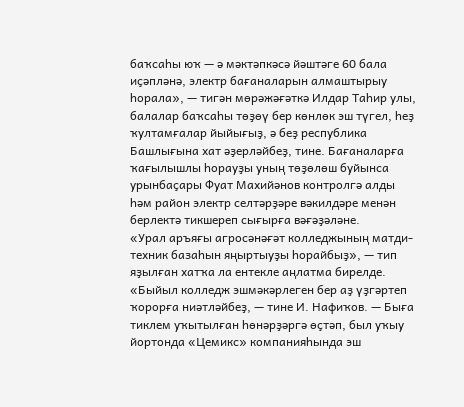баҡсаһы юҡ — ә мәктәпкәсә йәштәге 60 бала иҫәпләнә, электр бағаналарын алмаштырыу һорала», — тигән мөрәжәғәткә Илдар Таһир улы, балалар баҡсаһы төҙөү бер көнлөк эш түгел, һеҙ ҡултамғалар йыйығыҙ, ә беҙ республика Башлығына хат әҙерләйбеҙ, тине. Бағаналарға ҡағылышлы һорауҙы уның төҙөлөш буйынса урынбаҫары Фуат Махийәнов контролгә алды һәм район электр селтәрҙәре вәкилдәре менән берлектә тикшереп сығырға вәғәҙәләне.
«Урал аръяғы агросәнәғәт колледжының матди-техник базаһын яңыртыуҙы һорайбыҙ», — тип яҙылған хатҡа ла ентекле аңлатма бирелде. «Быйыл колледж эшмәкәрлеген бер аҙ үҙгәртеп ҡорорға ниәтләйбеҙ, — тине И. Нафиҡов. — Быға тиклем уҡытылған һөнәрҙәргә өҫтәп, был уҡыу йортонда «Цемикс» компанияһында эш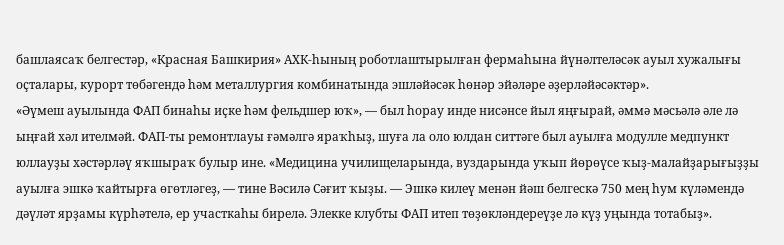башлаясаҡ белгестәр, «Красная Башкирия» АХК-һының роботлаштырылған фермаһына йүнәлтеләсәк ауыл хужалығы оҫталары, курорт төбәгендә һәм металлургия комбинатында эшләйәсәк һөнәр эйәләре әҙерләйәсәктәр».
«Әүмеш ауылында ФАП бинаһы иҫке һәм фельдшер юҡ», — был һорау инде нисәнсе йыл яңғырай, әммә мәсьәлә әле лә ыңғай хәл ителмәй. ФАП-ты ремонтлауы ғәмәлгә яраҡһыҙ, шуға ла оло юлдан ситтәге был ауылға модулле медпункт юллауҙы хәстәрләү яҡшыраҡ булыр ине. «Медицина училищеларында, вуздарында уҡып йөрөүсе ҡыҙ-малайҙарығыҙҙы ауылға эшкә ҡайтырға өгөтләгеҙ, — тине Вәсилә Сәғит ҡыҙы. — Эшкә килеү менән йәш белгескә 750 мең һум күләмендә дәүләт ярҙамы күрһәтелә, ер участкаһы бирелә. Элекке клубты ФАП итеп төҙөкләндереүҙе лә күҙ уңында тотабыҙ».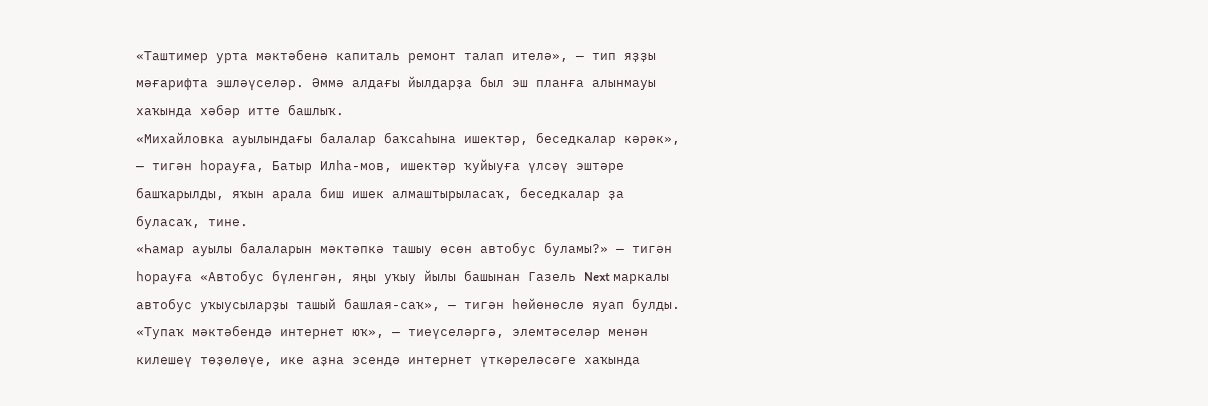«Таштимер урта мәктәбенә капиталь ремонт талап ителә», — тип яҙҙы мәғарифта эшләүселәр. Әммә алдағы йылдарҙа был эш планға алынмауы хаҡында хәбәр итте башлыҡ.
«Михайловка ауылындағы балалар баҡсаһына ишектәр, беседкалар кәрәк», — тигән һорауға, Батыр Илһа-мов, ишектәр ҡуйыуға үлсәү эштәре башҡарылды, яҡын арала биш ишек алмаштырыласаҡ, беседкалар ҙа буласаҡ, тине.
«Һамар ауылы балаларын мәктәпкә ташыу өсөн автобус буламы?» — тигән һорауға «Автобус бүленгән, яңы уҡыу йылы башынан Газель Next маркалы автобус уҡыусыларҙы ташый башлая-саҡ», — тигән һөйөнөслө яуап булды.
«Тупаҡ мәктәбендә интернет юҡ», — тиеүселәргә, элемтәселәр менән килешеү төҙөлөүе, ике аҙна эсендә интернет үткәреләсәге хаҡында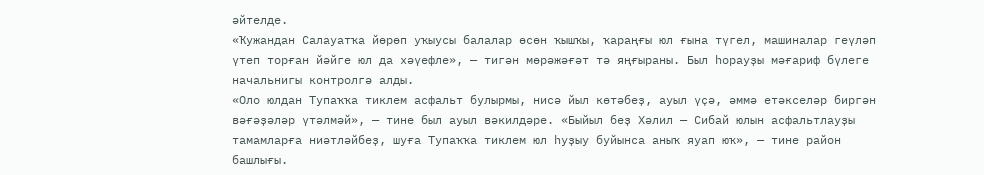әйтелде.
«Ҡужандан Салауатҡа йөрөп уҡыусы балалар өсөн ҡышҡы, ҡараңғы юл ғына түгел, машиналар геүләп үтеп торған йәйге юл да хәүефле», — тигән мөрәжәғәт тә яңғыраны. Был һорауҙы мәғариф бүлеге начальнигы контролгә алды.
«Оло юлдан Тупаҡҡа тиклем асфальт булырмы, нисә йыл көтәбеҙ, ауыл үҫә, әммә етәкселәр биргән вәғәҙәләр үтәлмәй», — тине был ауыл вәкилдәре. «Быйыл беҙ Хәлил — Сибай юлын асфальтлауҙы тамамларға ниәтләйбеҙ, шуға Тупаҡҡа тиклем юл һуҙыу буйынса аныҡ яуап юҡ», — тине район башлығы.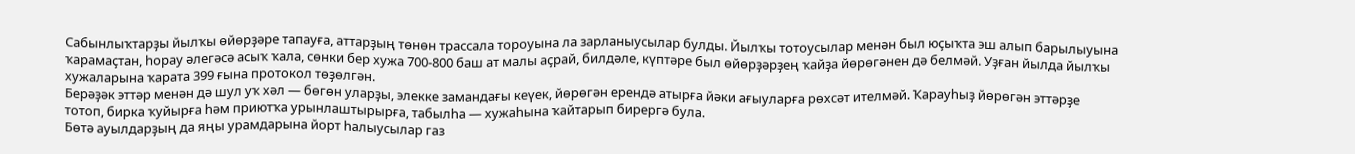Сабынлыҡтарҙы йылҡы өйөрҙәре тапауға, аттарҙың төнөн трассала тороуына ла зарланыусылар булды. Йылҡы тотоусылар менән был юҫыҡта эш алып барылыуына ҡарамаҫтан, һорау әлегәсә асыҡ ҡала, сөнки бер хужа 700-800 баш ат малы аҫрай, билдәле, күптәре был өйөрҙәрҙең ҡайҙа йөрөгәнен дә белмәй. Уҙған йылда йылҡы хужаларына ҡарата 399 ғына протокол төҙөлгән.
Берәҙәк эттәр менән дә шул уҡ хәл — бөгөн уларҙы, элекке замандағы кеүек, йөрөгән ерендә атырға йәки ағыуларға рөхсәт ителмәй. Ҡарауһыҙ йөрөгән эттәрҙе тотоп, бирка ҡуйырға һәм приютҡа урынлаштырырға, табылһа — хужаһына ҡайтарып бирергә була.
Бөтә ауылдарҙың да яңы урамдарына йорт һалыусылар газ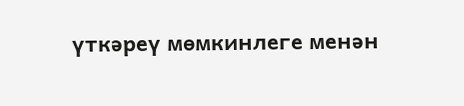үткәреү мөмкинлеге менән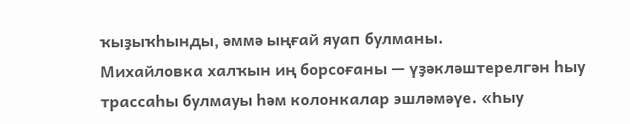ҡыҙыҡһынды, әммә ыңғай яуап булманы.
Михайловка халҡын иң борсоғаны — үҙәкләштерелгән һыу трассаһы булмауы һәм колонкалар эшләмәүе. «Һыу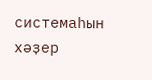системаһын хәҙер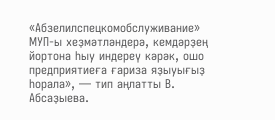«Абзелилспецкомобслуживание» МУП-ы хеҙмәтләндерә, кемдәрҙең йортона һыу индереү кәрәк, ошо предприятиеға ғариза яҙыуығыҙ һорала», — тип аңлатты В. Абсаҙыева.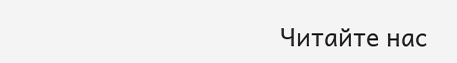Читайте нас